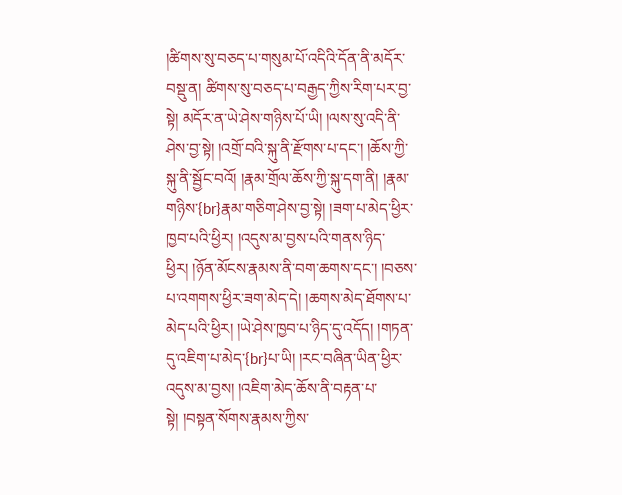།ཚིགས་སུ་བཅད་པ་གསུམ་པོ་འདིའི་དོན་ནི་མདོར་བསྡུ་ན། ཚིགས་སུ་བཅད་པ་བརྒྱད་ཀྱིས་རིག་པར་བྱ་སྟེ། མདོར་ན་ཡེ་ཤེས་གཉིས་པོ་ཡི། །ལས་སུ་འདི་ནི་ཤེས་བྱ་སྟེ། །འགྲོ་བའི་སྐུ་ནི་རྫོགས་པ་དང་། །ཆོས་ཀྱི་སྐུ་ནི་སྦྱོང་བའོ། །རྣམ་གྲོལ་ཆོས་ཀྱི་སྐུ་དག་ནི། །རྣམ་གཉིས་{br}རྣམ་གཅིག་ཤེས་བྱ་སྟེ། །ཟག་པ་མེད་ཕྱིར་ཁྱབ་པའི་ཕྱིར། །འདུས་མ་བྱས་པའི་གནས་ཉིད་ཕྱིར། །ཉོན་མོངས་རྣམས་ནི་བག་ཆགས་དང་། །བཅས་པ་འགགས་ཕྱིར་ཟག་མེད་དེ། །ཆགས་མེད་ཐོགས་པ་མེད་པའི་ཕྱིར། །ཡེ་ཤེས་ཁྱབ་པ་ཉིད་དུ་འདོད། །གཏན་དུ་འཇིག་པ་མེད་{br}པ་ཡི། །རང་བཞིན་ཡིན་ཕྱིར་འདུས་མ་བྱས། །འཇིག་མེད་ཆོས་ནི་བརྟན་པ་སྟེ། །བསྟན་སོགས་རྣམས་ཀྱིས་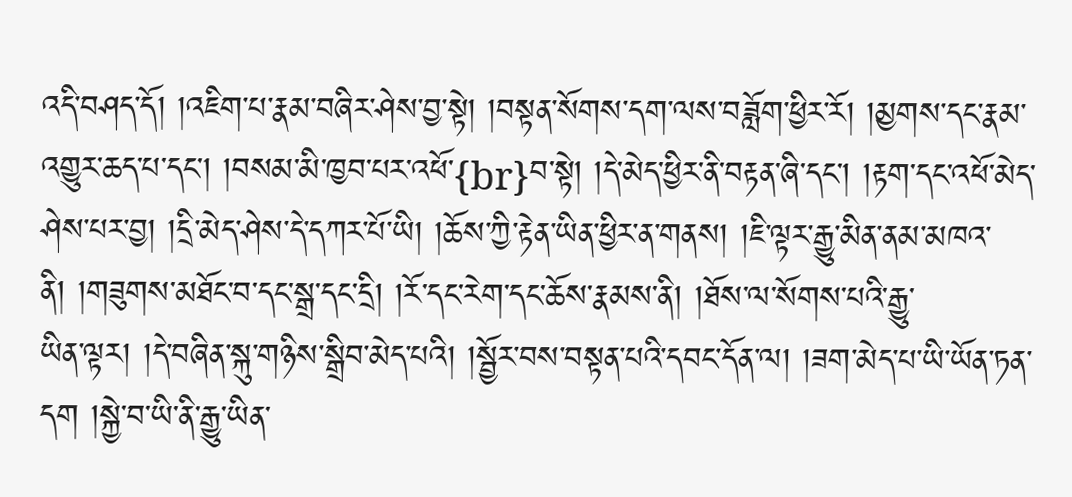འདི་བཤད་དོ། །འཇིག་པ་རྣམ་བཞིར་ཤེས་བྱ་སྟེ། །བསྟན་སོགས་དག་ལས་བཟློག་ཕྱིར་རོ། །མྱགས་དང་རྣམ་འགྱུར་ཆད་པ་དང་། །བསམ་མི་ཁྱབ་པར་འཕོ་{br}བ་སྟེ། །དེ་མེད་ཕྱིར་ནི་བརྟན་ཞི་དང་། །རྟག་དང་འཕོ་མེད་ཤེས་པར་བྱ། །དྲི་མེད་ཤེས་དེ་དཀར་པོ་ཡི། །ཆོས་ཀྱི་རྟེན་ཡིན་ཕྱིར་ན་གནས། །ཇི་ལྟར་རྒྱུ་མིན་ནམ་མཁའ་ནི། །གཟུགས་མཐོང་བ་དང་སྒྲ་དང་དྲི། །རོ་དང་རེག་དང་ཆོས་རྣམས་ནི། །ཐོས་ལ་སོགས་པའི་རྒྱུ་
ཡིན་ལྟར། །དེ་བཞིན་སྐུ་གཉིས་སྒྲིབ་མེད་པའི། །སྦྱོར་བས་བསྟན་པའི་དབང་དོན་ལ། །ཟག་མེད་པ་ཡི་ཡོན་ཏན་དག །སྐྱེ་བ་ཡི་ནི་རྒྱུ་ཡིན་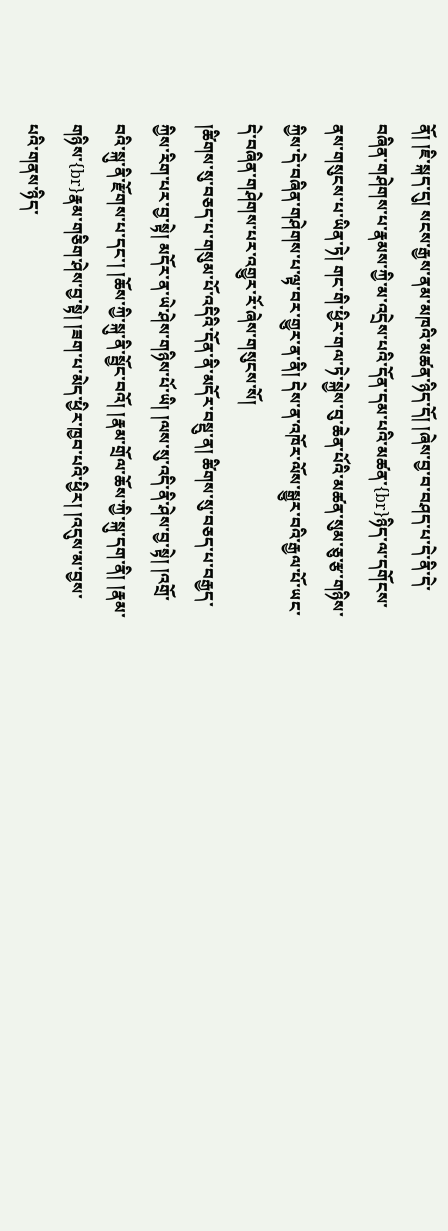ནོ། །ཇི་སྐད་དུ། སངས་རྒྱས་ནམ་མཁའི་མཚན་ཉིད་དོ། །ཞེས་བྱ་བ་བཤད་པ་དེ་ནི་དེ་བཞིན་གཤེགས་པ་རྣམས་ཀྱི་མ་འདྲེས་པའི་དོན་དམ་པའི་མཚན་{br}ཉིད་ལ་དགོངས་ནས་གསུངས་པ་ཡིན་ཏེ། གང་གི་ཕྱིར་གལ་ཏེ་སྐྱེས་བུ་ཆེན་པོའི་མཚན་སུམ་ཅུ་རྩ་གཉིས་ཀྱིས་དེ་བཞིན་གཤེགས་པ་ལྟ་བར་གྱུར་ན་ནི། དེས་ན་འཁོར་ལོས་སྒྱུར་བའི་རྒྱལ་པོ་ཡང་དེ་བཞིན་གཤེགས་པར་འགྱུར་རོ་ཞེས་གསུངས་སོ།
།ཚིགས་སུ་བཅད་པ་གསུམ་པོ་འདིའི་དོན་ནི་མདོར་བསྡུ་ན། ཚིགས་སུ་བཅད་པ་བརྒྱད་ཀྱིས་རིག་པར་བྱ་སྟེ། མདོར་ན་ཡེ་ཤེས་གཉིས་པོ་ཡི། །ལས་སུ་འདི་ནི་ཤེས་བྱ་སྟེ། །འགྲོ་བའི་སྐུ་ནི་རྫོགས་པ་དང་། །ཆོས་ཀྱི་སྐུ་ནི་སྦྱོང་བའོ། །རྣམ་གྲོལ་ཆོས་ཀྱི་སྐུ་དག་ནི། །རྣམ་གཉིས་{br}རྣམ་གཅིག་ཤེས་བྱ་སྟེ། །ཟག་པ་མེད་ཕྱིར་ཁྱབ་པའི་ཕྱིར། །འདུས་མ་བྱས་པའི་གནས་ཉིད་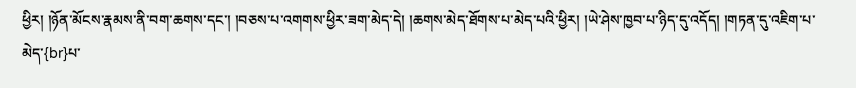ཕྱིར། །ཉོན་མོངས་རྣམས་ནི་བག་ཆགས་དང་། །བཅས་པ་འགགས་ཕྱིར་ཟག་མེད་དེ། །ཆགས་མེད་ཐོགས་པ་མེད་པའི་ཕྱིར། །ཡེ་ཤེས་ཁྱབ་པ་ཉིད་དུ་འདོད། །གཏན་དུ་འཇིག་པ་མེད་{br}པ་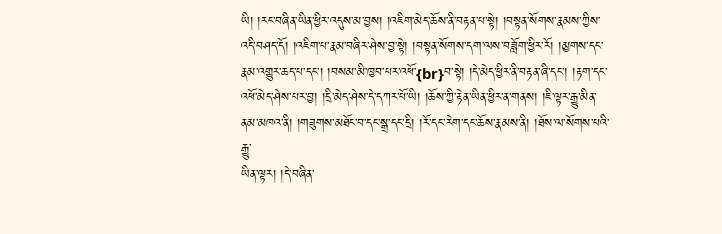ཡི། །རང་བཞིན་ཡིན་ཕྱིར་འདུས་མ་བྱས། །འཇིག་མེད་ཆོས་ནི་བརྟན་པ་སྟེ། །བསྟན་སོགས་རྣམས་ཀྱིས་འདི་བཤད་དོ། །འཇིག་པ་རྣམ་བཞིར་ཤེས་བྱ་སྟེ། །བསྟན་སོགས་དག་ལས་བཟློག་ཕྱིར་རོ། །མྱགས་དང་རྣམ་འགྱུར་ཆད་པ་དང་། །བསམ་མི་ཁྱབ་པར་འཕོ་{br}བ་སྟེ། །དེ་མེད་ཕྱིར་ནི་བརྟན་ཞི་དང་། །རྟག་དང་འཕོ་མེད་ཤེས་པར་བྱ། །དྲི་མེད་ཤེས་དེ་དཀར་པོ་ཡི། །ཆོས་ཀྱི་རྟེན་ཡིན་ཕྱིར་ན་གནས། །ཇི་ལྟར་རྒྱུ་མིན་ནམ་མཁའ་ནི། །གཟུགས་མཐོང་བ་དང་སྒྲ་དང་དྲི། །རོ་དང་རེག་དང་ཆོས་རྣམས་ནི། །ཐོས་ལ་སོགས་པའི་རྒྱུ་
ཡིན་ལྟར། །དེ་བཞིན་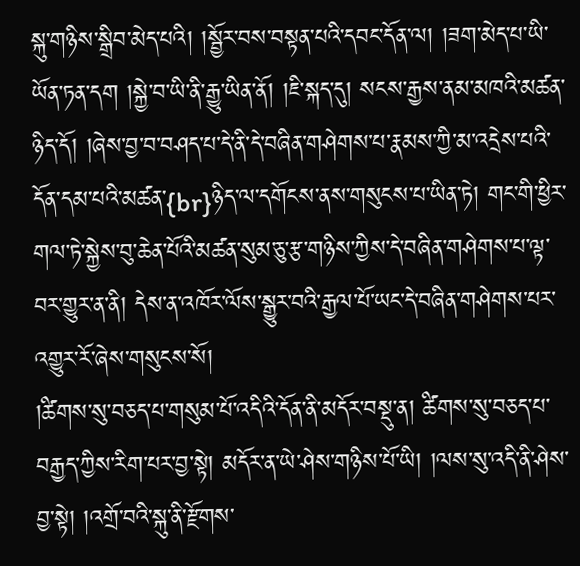སྐུ་གཉིས་སྒྲིབ་མེད་པའི། །སྦྱོར་བས་བསྟན་པའི་དབང་དོན་ལ། །ཟག་མེད་པ་ཡི་ཡོན་ཏན་དག །སྐྱེ་བ་ཡི་ནི་རྒྱུ་ཡིན་ནོ། །ཇི་སྐད་དུ། སངས་རྒྱས་ནམ་མཁའི་མཚན་ཉིད་དོ། །ཞེས་བྱ་བ་བཤད་པ་དེ་ནི་དེ་བཞིན་གཤེགས་པ་རྣམས་ཀྱི་མ་འདྲེས་པའི་དོན་དམ་པའི་མཚན་{br}ཉིད་ལ་དགོངས་ནས་གསུངས་པ་ཡིན་ཏེ། གང་གི་ཕྱིར་གལ་ཏེ་སྐྱེས་བུ་ཆེན་པོའི་མཚན་སུམ་ཅུ་རྩ་གཉིས་ཀྱིས་དེ་བཞིན་གཤེགས་པ་ལྟ་བར་གྱུར་ན་ནི། དེས་ན་འཁོར་ལོས་སྒྱུར་བའི་རྒྱལ་པོ་ཡང་དེ་བཞིན་གཤེགས་པར་འགྱུར་རོ་ཞེས་གསུངས་སོ།
།ཚིགས་སུ་བཅད་པ་གསུམ་པོ་འདིའི་དོན་ནི་མདོར་བསྡུ་ན། ཚིགས་སུ་བཅད་པ་བརྒྱད་ཀྱིས་རིག་པར་བྱ་སྟེ། མདོར་ན་ཡེ་ཤེས་གཉིས་པོ་ཡི། །ལས་སུ་འདི་ནི་ཤེས་བྱ་སྟེ། །འགྲོ་བའི་སྐུ་ནི་རྫོགས་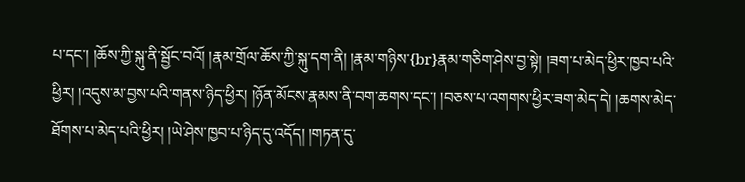པ་དང་། །ཆོས་ཀྱི་སྐུ་ནི་སྦྱོང་བའོ། །རྣམ་གྲོལ་ཆོས་ཀྱི་སྐུ་དག་ནི། །རྣམ་གཉིས་{br}རྣམ་གཅིག་ཤེས་བྱ་སྟེ། །ཟག་པ་མེད་ཕྱིར་ཁྱབ་པའི་ཕྱིར། །འདུས་མ་བྱས་པའི་གནས་ཉིད་ཕྱིར། །ཉོན་མོངས་རྣམས་ནི་བག་ཆགས་དང་། །བཅས་པ་འགགས་ཕྱིར་ཟག་མེད་དེ། །ཆགས་མེད་ཐོགས་པ་མེད་པའི་ཕྱིར། །ཡེ་ཤེས་ཁྱབ་པ་ཉིད་དུ་འདོད། །གཏན་དུ་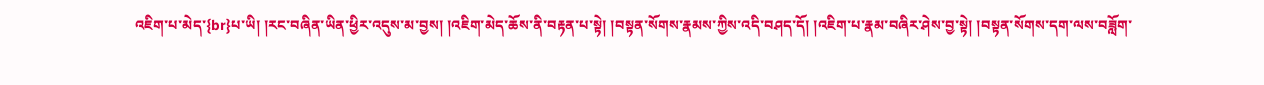འཇིག་པ་མེད་{br}པ་ཡི། །རང་བཞིན་ཡིན་ཕྱིར་འདུས་མ་བྱས། །འཇིག་མེད་ཆོས་ནི་བརྟན་པ་སྟེ། །བསྟན་སོགས་རྣམས་ཀྱིས་འདི་བཤད་དོ། །འཇིག་པ་རྣམ་བཞིར་ཤེས་བྱ་སྟེ། །བསྟན་སོགས་དག་ལས་བཟློག་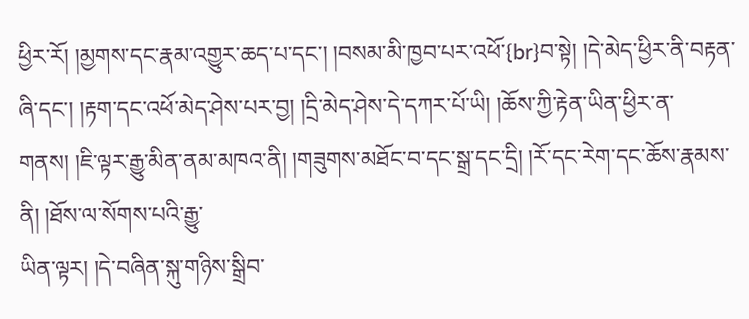ཕྱིར་རོ། །མྱགས་དང་རྣམ་འགྱུར་ཆད་པ་དང་། །བསམ་མི་ཁྱབ་པར་འཕོ་{br}བ་སྟེ། །དེ་མེད་ཕྱིར་ནི་བརྟན་ཞི་དང་། །རྟག་དང་འཕོ་མེད་ཤེས་པར་བྱ། །དྲི་མེད་ཤེས་དེ་དཀར་པོ་ཡི། །ཆོས་ཀྱི་རྟེན་ཡིན་ཕྱིར་ན་གནས། །ཇི་ལྟར་རྒྱུ་མིན་ནམ་མཁའ་ནི། །གཟུགས་མཐོང་བ་དང་སྒྲ་དང་དྲི། །རོ་དང་རེག་དང་ཆོས་རྣམས་ནི། །ཐོས་ལ་སོགས་པའི་རྒྱུ་
ཡིན་ལྟར། །དེ་བཞིན་སྐུ་གཉིས་སྒྲིབ་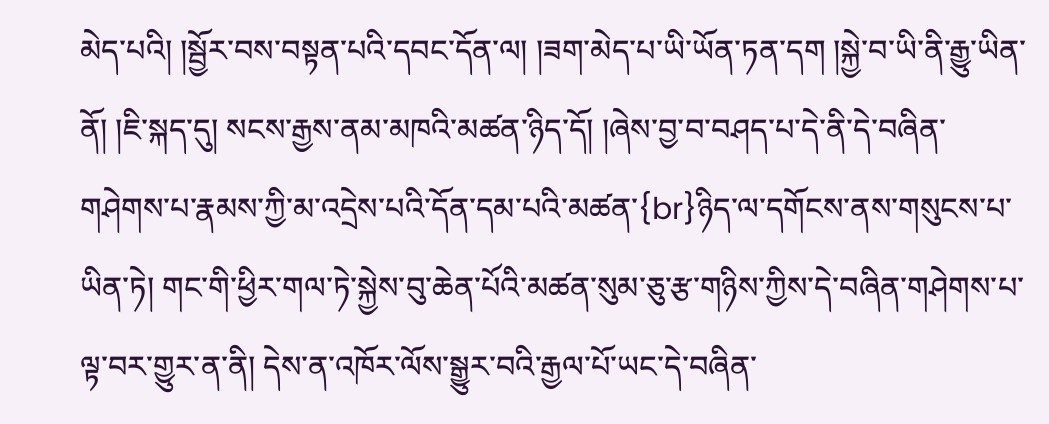མེད་པའི། །སྦྱོར་བས་བསྟན་པའི་དབང་དོན་ལ། །ཟག་མེད་པ་ཡི་ཡོན་ཏན་དག །སྐྱེ་བ་ཡི་ནི་རྒྱུ་ཡིན་ནོ། །ཇི་སྐད་དུ། སངས་རྒྱས་ནམ་མཁའི་མཚན་ཉིད་དོ། །ཞེས་བྱ་བ་བཤད་པ་དེ་ནི་དེ་བཞིན་གཤེགས་པ་རྣམས་ཀྱི་མ་འདྲེས་པའི་དོན་དམ་པའི་མཚན་{br}ཉིད་ལ་དགོངས་ནས་གསུངས་པ་ཡིན་ཏེ། གང་གི་ཕྱིར་གལ་ཏེ་སྐྱེས་བུ་ཆེན་པོའི་མཚན་སུམ་ཅུ་རྩ་གཉིས་ཀྱིས་དེ་བཞིན་གཤེགས་པ་ལྟ་བར་གྱུར་ན་ནི། དེས་ན་འཁོར་ལོས་སྒྱུར་བའི་རྒྱལ་པོ་ཡང་དེ་བཞིན་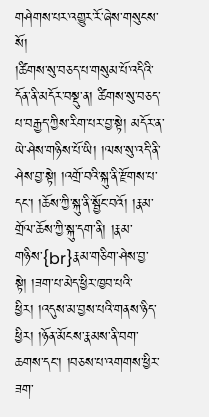གཤེགས་པར་འགྱུར་རོ་ཞེས་གསུངས་སོ།
།ཚིགས་སུ་བཅད་པ་གསུམ་པོ་འདིའི་དོན་ནི་མདོར་བསྡུ་ན། ཚིགས་སུ་བཅད་པ་བརྒྱད་ཀྱིས་རིག་པར་བྱ་སྟེ། མདོར་ན་ཡེ་ཤེས་གཉིས་པོ་ཡི། །ལས་སུ་འདི་ནི་ཤེས་བྱ་སྟེ། །འགྲོ་བའི་སྐུ་ནི་རྫོགས་པ་དང་། །ཆོས་ཀྱི་སྐུ་ནི་སྦྱོང་བའོ། །རྣམ་གྲོལ་ཆོས་ཀྱི་སྐུ་དག་ནི། །རྣམ་གཉིས་{br}རྣམ་གཅིག་ཤེས་བྱ་སྟེ། །ཟག་པ་མེད་ཕྱིར་ཁྱབ་པའི་ཕྱིར། །འདུས་མ་བྱས་པའི་གནས་ཉིད་ཕྱིར། །ཉོན་མོངས་རྣམས་ནི་བག་ཆགས་དང་། །བཅས་པ་འགགས་ཕྱིར་ཟག་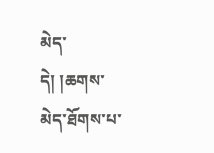མེད་དེ། །ཆགས་མེད་ཐོགས་པ་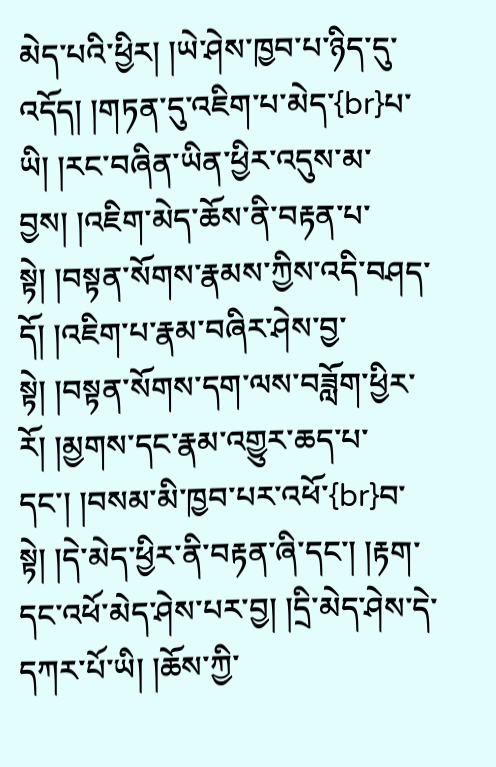མེད་པའི་ཕྱིར། །ཡེ་ཤེས་ཁྱབ་པ་ཉིད་དུ་འདོད། །གཏན་དུ་འཇིག་པ་མེད་{br}པ་ཡི། །རང་བཞིན་ཡིན་ཕྱིར་འདུས་མ་བྱས། །འཇིག་མེད་ཆོས་ནི་བརྟན་པ་སྟེ། །བསྟན་སོགས་རྣམས་ཀྱིས་འདི་བཤད་དོ། །འཇིག་པ་རྣམ་བཞིར་ཤེས་བྱ་སྟེ། །བསྟན་སོགས་དག་ལས་བཟློག་ཕྱིར་རོ། །མྱགས་དང་རྣམ་འགྱུར་ཆད་པ་དང་། །བསམ་མི་ཁྱབ་པར་འཕོ་{br}བ་སྟེ། །དེ་མེད་ཕྱིར་ནི་བརྟན་ཞི་དང་། །རྟག་དང་འཕོ་མེད་ཤེས་པར་བྱ། །དྲི་མེད་ཤེས་དེ་དཀར་པོ་ཡི། །ཆོས་ཀྱི་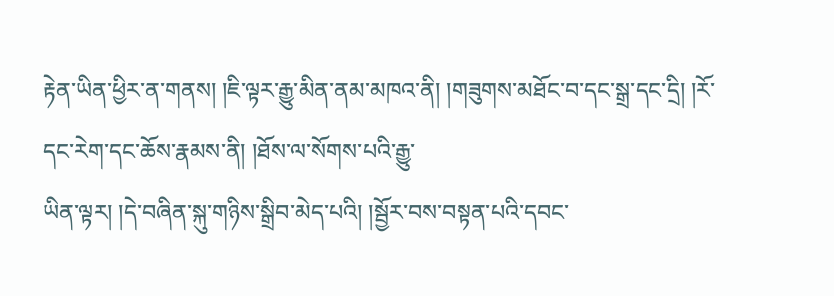རྟེན་ཡིན་ཕྱིར་ན་གནས། །ཇི་ལྟར་རྒྱུ་མིན་ནམ་མཁའ་ནི། །གཟུགས་མཐོང་བ་དང་སྒྲ་དང་དྲི། །རོ་དང་རེག་དང་ཆོས་རྣམས་ནི། །ཐོས་ལ་སོགས་པའི་རྒྱུ་
ཡིན་ལྟར། །དེ་བཞིན་སྐུ་གཉིས་སྒྲིབ་མེད་པའི། །སྦྱོར་བས་བསྟན་པའི་དབང་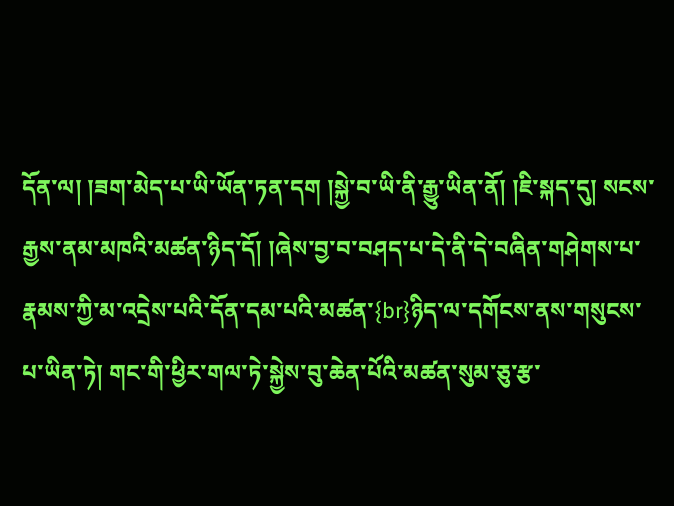དོན་ལ། །ཟག་མེད་པ་ཡི་ཡོན་ཏན་དག །སྐྱེ་བ་ཡི་ནི་རྒྱུ་ཡིན་ནོ། །ཇི་སྐད་དུ། སངས་རྒྱས་ནམ་མཁའི་མཚན་ཉིད་དོ། །ཞེས་བྱ་བ་བཤད་པ་དེ་ནི་དེ་བཞིན་གཤེགས་པ་རྣམས་ཀྱི་མ་འདྲེས་པའི་དོན་དམ་པའི་མཚན་{br}ཉིད་ལ་དགོངས་ནས་གསུངས་པ་ཡིན་ཏེ། གང་གི་ཕྱིར་གལ་ཏེ་སྐྱེས་བུ་ཆེན་པོའི་མཚན་སུམ་ཅུ་རྩ་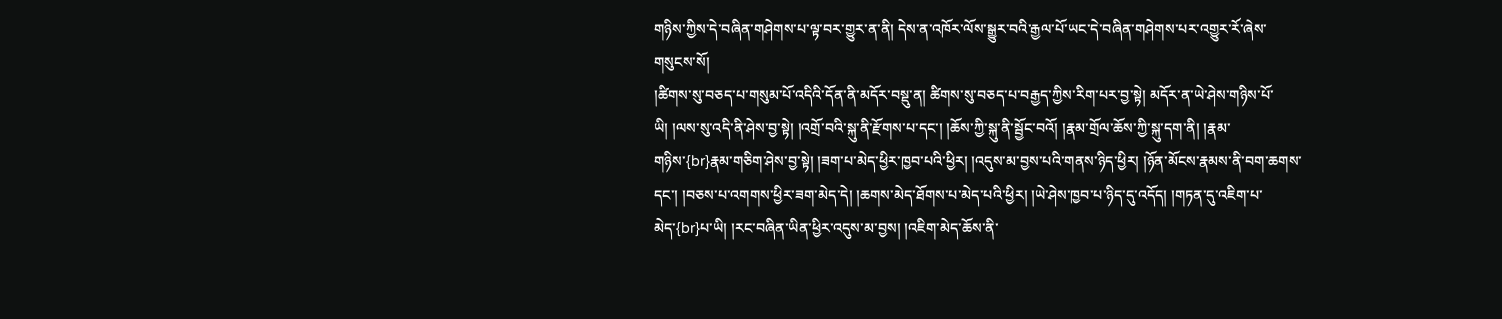གཉིས་ཀྱིས་དེ་བཞིན་གཤེགས་པ་ལྟ་བར་གྱུར་ན་ནི། དེས་ན་འཁོར་ལོས་སྒྱུར་བའི་རྒྱལ་པོ་ཡང་དེ་བཞིན་གཤེགས་པར་འགྱུར་རོ་ཞེས་གསུངས་སོ།
།ཚིགས་སུ་བཅད་པ་གསུམ་པོ་འདིའི་དོན་ནི་མདོར་བསྡུ་ན། ཚིགས་སུ་བཅད་པ་བརྒྱད་ཀྱིས་རིག་པར་བྱ་སྟེ། མདོར་ན་ཡེ་ཤེས་གཉིས་པོ་ཡི། །ལས་སུ་འདི་ནི་ཤེས་བྱ་སྟེ། །འགྲོ་བའི་སྐུ་ནི་རྫོགས་པ་དང་། །ཆོས་ཀྱི་སྐུ་ནི་སྦྱོང་བའོ། །རྣམ་གྲོལ་ཆོས་ཀྱི་སྐུ་དག་ནི། །རྣམ་གཉིས་{br}རྣམ་གཅིག་ཤེས་བྱ་སྟེ། །ཟག་པ་མེད་ཕྱིར་ཁྱབ་པའི་ཕྱིར། །འདུས་མ་བྱས་པའི་གནས་ཉིད་ཕྱིར། །ཉོན་མོངས་རྣམས་ནི་བག་ཆགས་དང་། །བཅས་པ་འགགས་ཕྱིར་ཟག་མེད་དེ། །ཆགས་མེད་ཐོགས་པ་མེད་པའི་ཕྱིར། །ཡེ་ཤེས་ཁྱབ་པ་ཉིད་དུ་འདོད། །གཏན་དུ་འཇིག་པ་མེད་{br}པ་ཡི། །རང་བཞིན་ཡིན་ཕྱིར་འདུས་མ་བྱས། །འཇིག་མེད་ཆོས་ནི་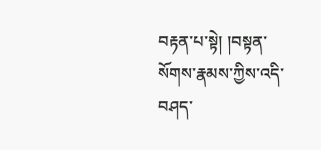བརྟན་པ་སྟེ། །བསྟན་སོགས་རྣམས་ཀྱིས་འདི་བཤད་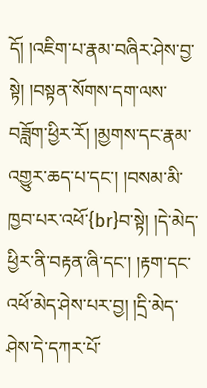དོ། །འཇིག་པ་རྣམ་བཞིར་ཤེས་བྱ་སྟེ། །བསྟན་སོགས་དག་ལས་བཟློག་ཕྱིར་རོ། །མྱགས་དང་རྣམ་འགྱུར་ཆད་པ་དང་། །བསམ་མི་ཁྱབ་པར་འཕོ་{br}བ་སྟེ། །དེ་མེད་ཕྱིར་ནི་བརྟན་ཞི་དང་། །རྟག་དང་འཕོ་མེད་ཤེས་པར་བྱ། །དྲི་མེད་ཤེས་དེ་དཀར་པོ་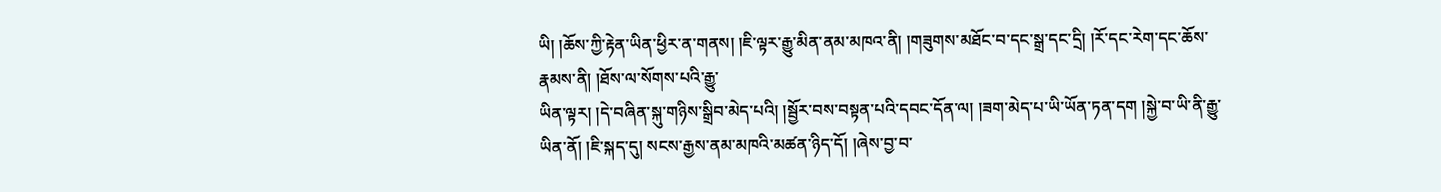ཡི། །ཆོས་ཀྱི་རྟེན་ཡིན་ཕྱིར་ན་གནས། །ཇི་ལྟར་རྒྱུ་མིན་ནམ་མཁའ་ནི། །གཟུགས་མཐོང་བ་དང་སྒྲ་དང་དྲི། །རོ་དང་རེག་དང་ཆོས་རྣམས་ནི། །ཐོས་ལ་སོགས་པའི་རྒྱུ་
ཡིན་ལྟར། །དེ་བཞིན་སྐུ་གཉིས་སྒྲིབ་མེད་པའི། །སྦྱོར་བས་བསྟན་པའི་དབང་དོན་ལ། །ཟག་མེད་པ་ཡི་ཡོན་ཏན་དག །སྐྱེ་བ་ཡི་ནི་རྒྱུ་ཡིན་ནོ། །ཇི་སྐད་དུ། སངས་རྒྱས་ནམ་མཁའི་མཚན་ཉིད་དོ། །ཞེས་བྱ་བ་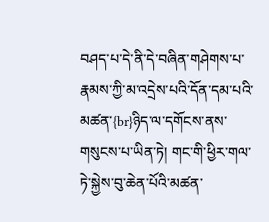བཤད་པ་དེ་ནི་དེ་བཞིན་གཤེགས་པ་རྣམས་ཀྱི་མ་འདྲེས་པའི་དོན་དམ་པའི་མཚན་{br}ཉིད་ལ་དགོངས་ནས་གསུངས་པ་ཡིན་ཏེ། གང་གི་ཕྱིར་གལ་ཏེ་སྐྱེས་བུ་ཆེན་པོའི་མཚན་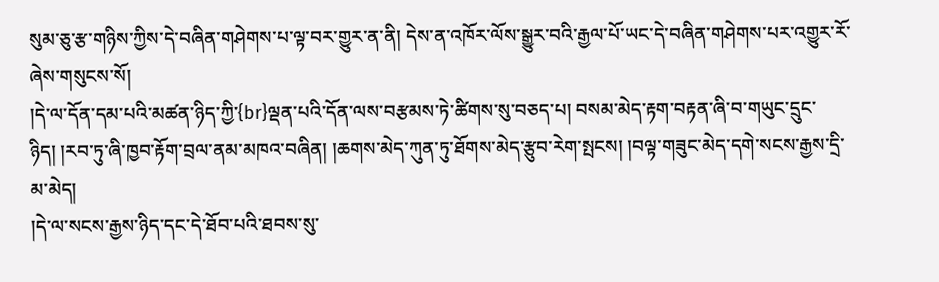སུམ་ཅུ་རྩ་གཉིས་ཀྱིས་དེ་བཞིན་གཤེགས་པ་ལྟ་བར་གྱུར་ན་ནི། དེས་ན་འཁོར་ལོས་སྒྱུར་བའི་རྒྱལ་པོ་ཡང་དེ་བཞིན་གཤེགས་པར་འགྱུར་རོ་ཞེས་གསུངས་སོ།
།དེ་ལ་དོན་དམ་པའི་མཚན་ཉིད་ཀྱི་{br}ལྡན་པའི་དོན་ལས་བརྩམས་ཏེ་ཚིགས་སུ་བཅད་པ། བསམ་མེད་རྟག་བརྟན་ཞི་བ་གཡུང་དྲུང་ཉིད། །རབ་ཏུ་ཞི་ཁྱབ་རྟོག་བྲལ་ནམ་མཁའ་བཞིན། །ཆགས་མེད་ཀུན་ཏུ་ཐོགས་མེད་རྩུབ་རེག་སྤངས། །བལྟ་གཟུང་མེད་དགེ་སངས་རྒྱས་དྲི་མ་མེད།
།དེ་ལ་སངས་རྒྱས་ཉིད་དང་དེ་ཐོབ་པའི་ཐབས་སུ་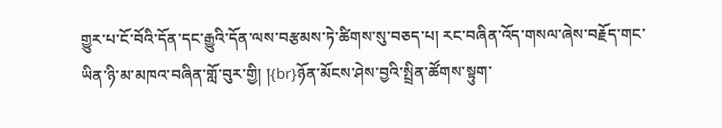གྱུར་པ་ངོ་བོའི་དོན་དང་རྒྱུའི་དོན་ལས་བརྩམས་ཏེ་ཚིགས་སུ་བཅད་པ། རང་བཞིན་འོད་གསལ་ཞེས་བརྗོད་གང་ཡིན་ཉི་མ་མཁའ་བཞིན་གློ་བུར་གྱི། །{br}ཉོན་མོངས་ཤེས་བྱའི་སྤྲིན་ཚོགས་སྟུག་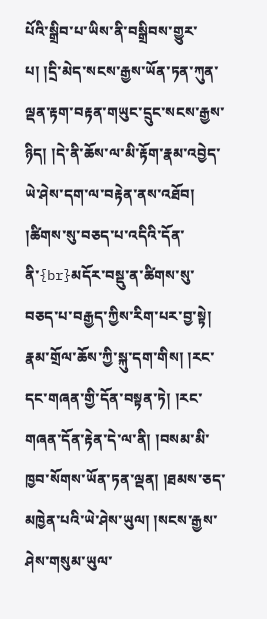པོའི་སྒྲིབ་པ་ཡིས་ནི་བསྒྲིབས་གྱུར་པ། །དྲི་མེད་སངས་རྒྱས་ཡོན་ཏན་ཀུན་ལྡན་རྟག་བརྟན་གཡུང་དྲུང་སངས་རྒྱས་ཉིད། །དེ་ནི་ཆོས་ལ་མི་རྟོག་རྣམ་འབྱེད་ཡེ་ཤེས་དག་ལ་བརྟེན་ནས་འཐོབ།
།ཚིགས་སུ་བཅད་པ་འདིའི་དོན་ནི་{br}མདོར་བསྡུ་ན་ཚིགས་སུ་བཅད་པ་བརྒྱད་ཀྱིས་རིག་པར་བྱ་སྟེ། རྣམ་གྲོལ་ཆོས་ཀྱི་སྐུ་དག་གིས། །རང་དང་གཞན་གྱི་དོན་བསྟན་ཏེ། །རང་གཞན་དོན་རྟེན་དེ་ལ་ནི། །བསམ་མི་ཁྱབ་སོགས་ཡོན་ཏན་ལྡན། །ཐམས་ཅད་མཁྱེན་པའི་ཡེ་ཤེས་ཡུལ། །སངས་རྒྱས་ཤེས་གསུམ་ཡུལ་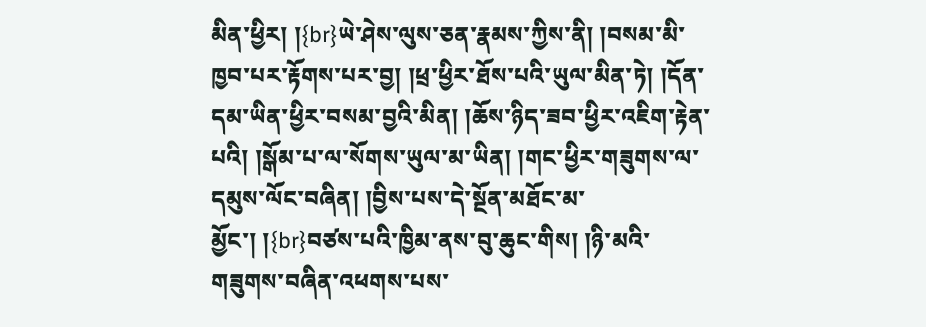མིན་ཕྱིར། །{br}ཡེ་ཤེས་ལུས་ཅན་རྣམས་ཀྱིས་ནི། །བསམ་མི་ཁྱབ་པར་རྟོགས་པར་བྱ། །ཕྲ་ཕྱིར་ཐོས་པའི་ཡུལ་མིན་ཏེ། །དོན་དམ་ཡིན་ཕྱིར་བསམ་བྱའི་མིན། །ཆོས་ཉིད་ཟབ་ཕྱིར་འཇིག་རྟེན་པའི། །སྒོམ་པ་ལ་སོགས་ཡུལ་མ་ཡིན། །གང་ཕྱིར་གཟུགས་ལ་དམུས་ལོང་བཞིན། །བྱིས་པས་དེ་སྔོན་མཐོང་མ་མྱོང་། །{br}བཙས་པའི་ཁྱིམ་ནས་བུ་ཆུང་གིས། །ཉི་མའི་གཟུགས་བཞིན་འཕགས་པས་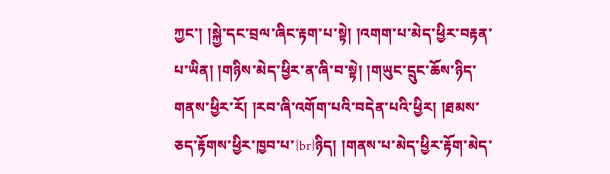ཀྱང་། །སྐྱེ་དང་བྲལ་ཞིང་རྟག་པ་སྟེ། །འགག་པ་མེད་ཕྱིར་བརྟན་པ་ཡིན། །གཉིས་མེད་ཕྱིར་ན་ཞི་བ་སྟེ། །གཡུང་དྲུང་ཆོས་ཉིད་གནས་ཕྱིར་རོ། །རབ་ཞི་འགོག་པའི་བདེན་པའི་ཕྱིར། །ཐམས་ཅད་རྟོགས་ཕྱིར་ཁྱབ་པ་{br}ཉིད། །གནས་པ་མེད་ཕྱིར་རྟོག་མེད་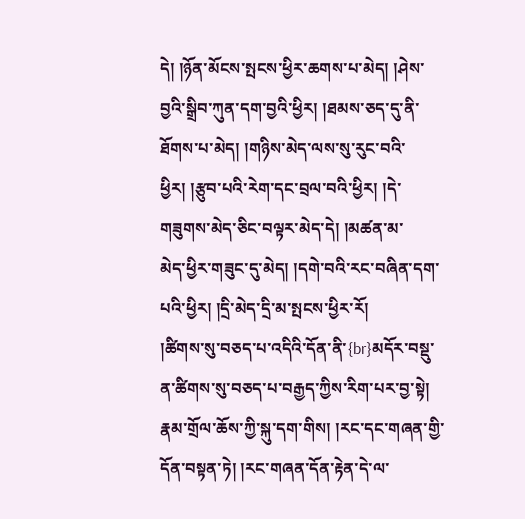དེ། །ཉོན་མོངས་སྤངས་ཕྱིར་ཆགས་པ་མེད། །ཤེས་བྱའི་སྒྲིབ་ཀུན་དག་བྱའི་ཕྱིར། །ཐམས་ཅད་དུ་ནི་ཐོགས་པ་མེད། །གཉིས་མེད་ལས་སུ་རུང་བའི་ཕྱིར། །རྩུབ་པའི་རེག་དང་བྲལ་བའི་ཕྱིར། །དེ་གཟུགས་མེད་ཅིང་བལྟར་མེད་དེ། །མཚན་མ་
མེད་ཕྱིར་གཟུང་དུ་མེད། །དགེ་བའི་རང་བཞིན་དག་པའི་ཕྱིར། །དྲི་མེད་དྲི་མ་སྤངས་ཕྱིར་རོ།
།ཚིགས་སུ་བཅད་པ་འདིའི་དོན་ནི་{br}མདོར་བསྡུ་ན་ཚིགས་སུ་བཅད་པ་བརྒྱད་ཀྱིས་རིག་པར་བྱ་སྟེ། རྣམ་གྲོལ་ཆོས་ཀྱི་སྐུ་དག་གིས། །རང་དང་གཞན་གྱི་དོན་བསྟན་ཏེ། །རང་གཞན་དོན་རྟེན་དེ་ལ་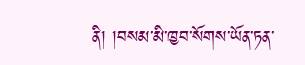ནི། །བསམ་མི་ཁྱབ་སོགས་ཡོན་ཏན་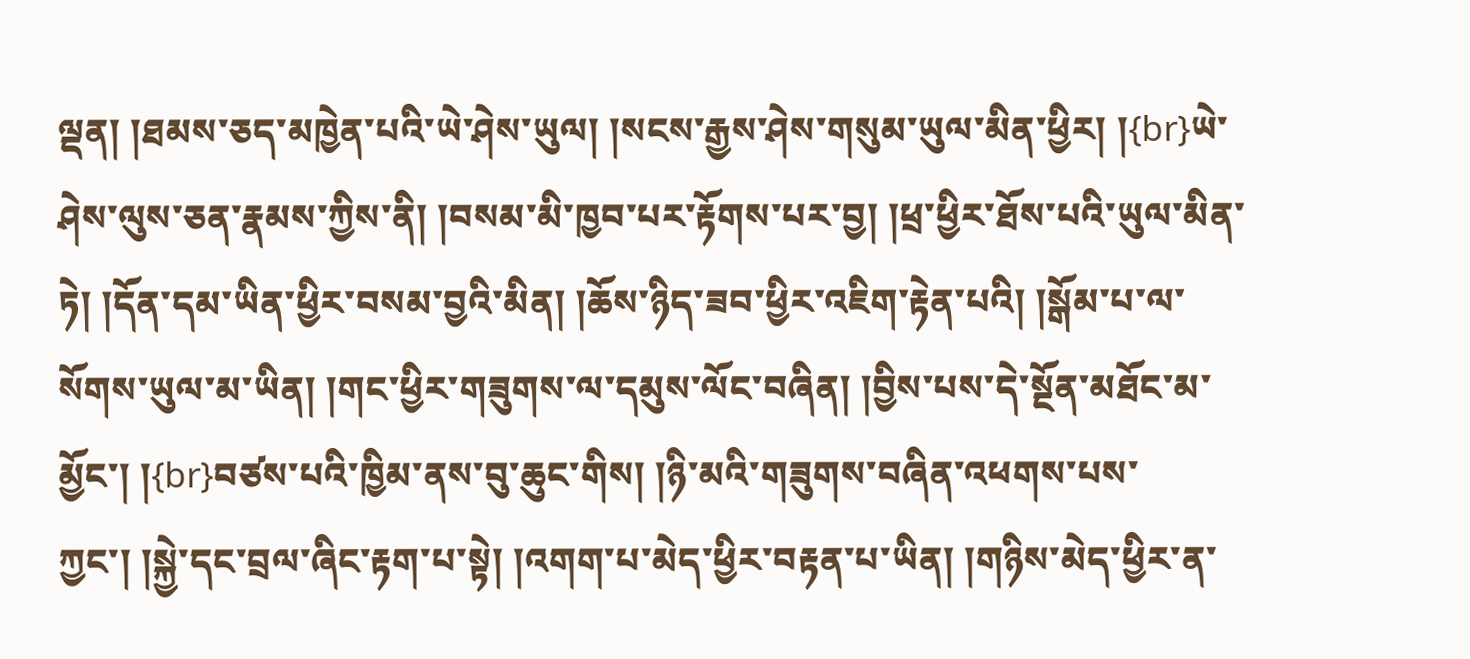ལྡན། །ཐམས་ཅད་མཁྱེན་པའི་ཡེ་ཤེས་ཡུལ། །སངས་རྒྱས་ཤེས་གསུམ་ཡུལ་མིན་ཕྱིར། །{br}ཡེ་ཤེས་ལུས་ཅན་རྣམས་ཀྱིས་ནི། །བསམ་མི་ཁྱབ་པར་རྟོགས་པར་བྱ། །ཕྲ་ཕྱིར་ཐོས་པའི་ཡུལ་མིན་ཏེ། །དོན་དམ་ཡིན་ཕྱིར་བསམ་བྱའི་མིན། །ཆོས་ཉིད་ཟབ་ཕྱིར་འཇིག་རྟེན་པའི། །སྒོམ་པ་ལ་སོགས་ཡུལ་མ་ཡིན། །གང་ཕྱིར་གཟུགས་ལ་དམུས་ལོང་བཞིན། །བྱིས་པས་དེ་སྔོན་མཐོང་མ་མྱོང་། །{br}བཙས་པའི་ཁྱིམ་ནས་བུ་ཆུང་གིས། །ཉི་མའི་གཟུགས་བཞིན་འཕགས་པས་ཀྱང་། །སྐྱེ་དང་བྲལ་ཞིང་རྟག་པ་སྟེ། །འགག་པ་མེད་ཕྱིར་བརྟན་པ་ཡིན། །གཉིས་མེད་ཕྱིར་ན་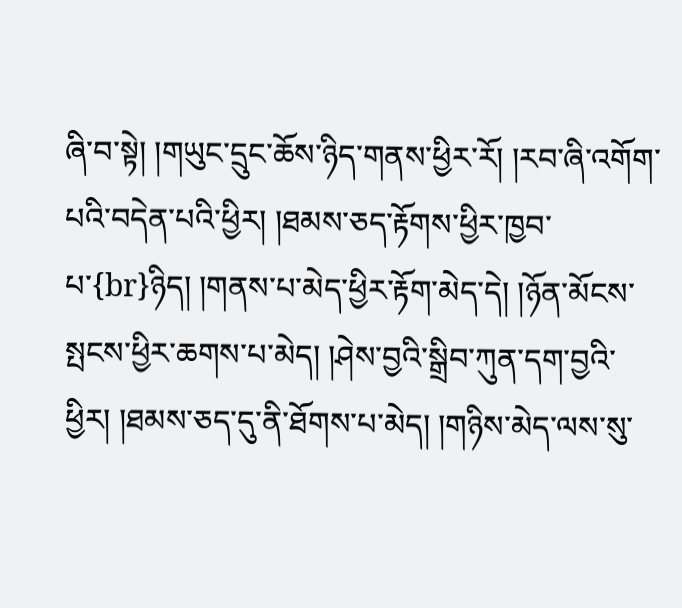ཞི་བ་སྟེ། །གཡུང་དྲུང་ཆོས་ཉིད་གནས་ཕྱིར་རོ། །རབ་ཞི་འགོག་པའི་བདེན་པའི་ཕྱིར། །ཐམས་ཅད་རྟོགས་ཕྱིར་ཁྱབ་པ་{br}ཉིད། །གནས་པ་མེད་ཕྱིར་རྟོག་མེད་དེ། །ཉོན་མོངས་སྤངས་ཕྱིར་ཆགས་པ་མེད། །ཤེས་བྱའི་སྒྲིབ་ཀུན་དག་བྱའི་ཕྱིར། །ཐམས་ཅད་དུ་ནི་ཐོགས་པ་མེད། །གཉིས་མེད་ལས་སུ་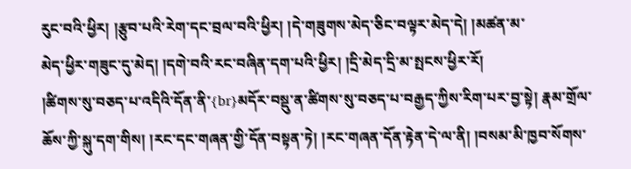རུང་བའི་ཕྱིར། །རྩུབ་པའི་རེག་དང་བྲལ་བའི་ཕྱིར། །དེ་གཟུགས་མེད་ཅིང་བལྟར་མེད་དེ། །མཚན་མ་
མེད་ཕྱིར་གཟུང་དུ་མེད། །དགེ་བའི་རང་བཞིན་དག་པའི་ཕྱིར། །དྲི་མེད་དྲི་མ་སྤངས་ཕྱིར་རོ།
།ཚིགས་སུ་བཅད་པ་འདིའི་དོན་ནི་{br}མདོར་བསྡུ་ན་ཚིགས་སུ་བཅད་པ་བརྒྱད་ཀྱིས་རིག་པར་བྱ་སྟེ། རྣམ་གྲོལ་ཆོས་ཀྱི་སྐུ་དག་གིས། །རང་དང་གཞན་གྱི་དོན་བསྟན་ཏེ། །རང་གཞན་དོན་རྟེན་དེ་ལ་ནི། །བསམ་མི་ཁྱབ་སོགས་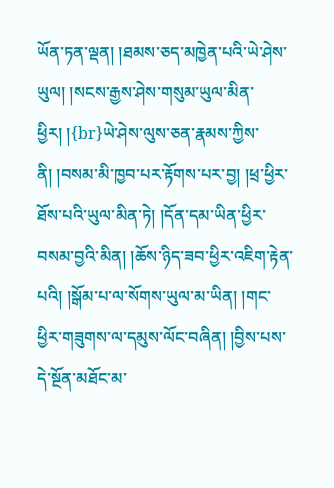ཡོན་ཏན་ལྡན། །ཐམས་ཅད་མཁྱེན་པའི་ཡེ་ཤེས་ཡུལ། །སངས་རྒྱས་ཤེས་གསུམ་ཡུལ་མིན་ཕྱིར། །{br}ཡེ་ཤེས་ལུས་ཅན་རྣམས་ཀྱིས་ནི། །བསམ་མི་ཁྱབ་པར་རྟོགས་པར་བྱ། །ཕྲ་ཕྱིར་ཐོས་པའི་ཡུལ་མིན་ཏེ། །དོན་དམ་ཡིན་ཕྱིར་བསམ་བྱའི་མིན། །ཆོས་ཉིད་ཟབ་ཕྱིར་འཇིག་རྟེན་པའི། །སྒོམ་པ་ལ་སོགས་ཡུལ་མ་ཡིན། །གང་ཕྱིར་གཟུགས་ལ་དམུས་ལོང་བཞིན། །བྱིས་པས་དེ་སྔོན་མཐོང་མ་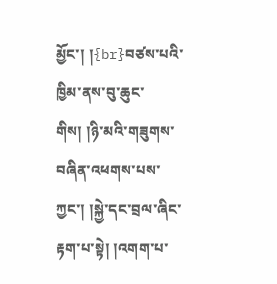མྱོང་། །{br}བཙས་པའི་ཁྱིམ་ནས་བུ་ཆུང་གིས། །ཉི་མའི་གཟུགས་བཞིན་འཕགས་པས་ཀྱང་། །སྐྱེ་དང་བྲལ་ཞིང་རྟག་པ་སྟེ། །འགག་པ་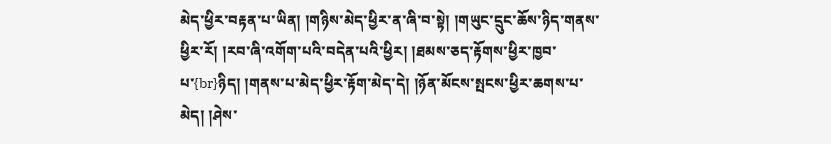མེད་ཕྱིར་བརྟན་པ་ཡིན། །གཉིས་མེད་ཕྱིར་ན་ཞི་བ་སྟེ། །གཡུང་དྲུང་ཆོས་ཉིད་གནས་ཕྱིར་རོ། །རབ་ཞི་འགོག་པའི་བདེན་པའི་ཕྱིར། །ཐམས་ཅད་རྟོགས་ཕྱིར་ཁྱབ་པ་{br}ཉིད། །གནས་པ་མེད་ཕྱིར་རྟོག་མེད་དེ། །ཉོན་མོངས་སྤངས་ཕྱིར་ཆགས་པ་མེད། །ཤེས་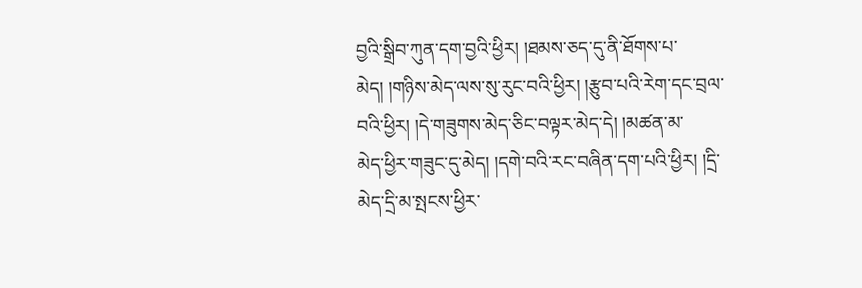བྱའི་སྒྲིབ་ཀུན་དག་བྱའི་ཕྱིར། །ཐམས་ཅད་དུ་ནི་ཐོགས་པ་མེད། །གཉིས་མེད་ལས་སུ་རུང་བའི་ཕྱིར། །རྩུབ་པའི་རེག་དང་བྲལ་བའི་ཕྱིར། །དེ་གཟུགས་མེད་ཅིང་བལྟར་མེད་དེ། །མཚན་མ་
མེད་ཕྱིར་གཟུང་དུ་མེད། །དགེ་བའི་རང་བཞིན་དག་པའི་ཕྱིར། །དྲི་མེད་དྲི་མ་སྤངས་ཕྱིར་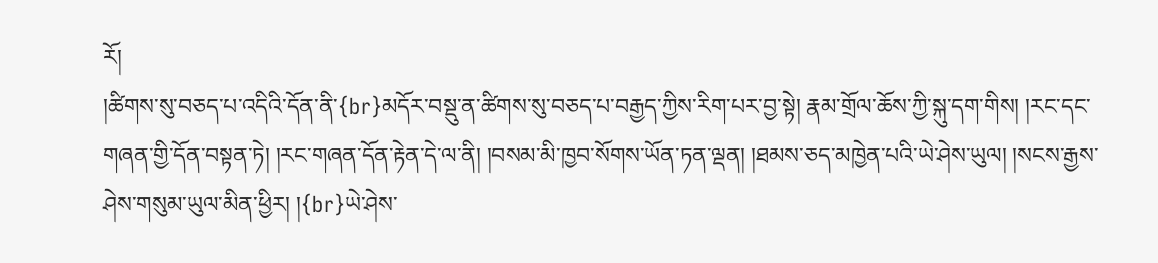རོ།
།ཚིགས་སུ་བཅད་པ་འདིའི་དོན་ནི་{br}མདོར་བསྡུ་ན་ཚིགས་སུ་བཅད་པ་བརྒྱད་ཀྱིས་རིག་པར་བྱ་སྟེ། རྣམ་གྲོལ་ཆོས་ཀྱི་སྐུ་དག་གིས། །རང་དང་གཞན་གྱི་དོན་བསྟན་ཏེ། །རང་གཞན་དོན་རྟེན་དེ་ལ་ནི། །བསམ་མི་ཁྱབ་སོགས་ཡོན་ཏན་ལྡན། །ཐམས་ཅད་མཁྱེན་པའི་ཡེ་ཤེས་ཡུལ། །སངས་རྒྱས་ཤེས་གསུམ་ཡུལ་མིན་ཕྱིར། །{br}ཡེ་ཤེས་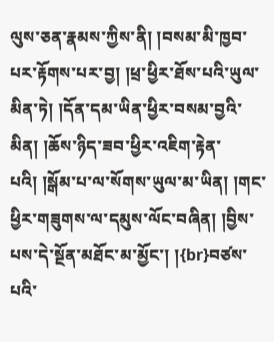ལུས་ཅན་རྣམས་ཀྱིས་ནི། །བསམ་མི་ཁྱབ་པར་རྟོགས་པར་བྱ། །ཕྲ་ཕྱིར་ཐོས་པའི་ཡུལ་མིན་ཏེ། །དོན་དམ་ཡིན་ཕྱིར་བསམ་བྱའི་མིན། །ཆོས་ཉིད་ཟབ་ཕྱིར་འཇིག་རྟེན་པའི། །སྒོམ་པ་ལ་སོགས་ཡུལ་མ་ཡིན། །གང་ཕྱིར་གཟུགས་ལ་དམུས་ལོང་བཞིན། །བྱིས་པས་དེ་སྔོན་མཐོང་མ་མྱོང་། །{br}བཙས་པའི་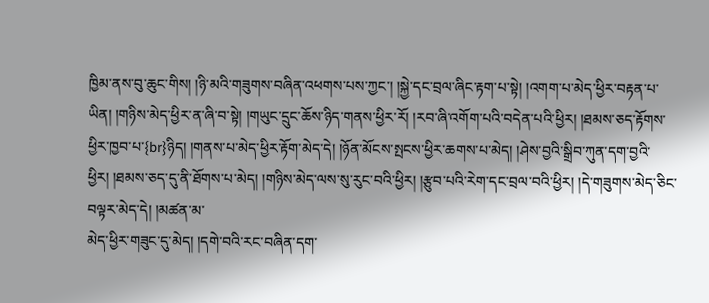ཁྱིམ་ནས་བུ་ཆུང་གིས། །ཉི་མའི་གཟུགས་བཞིན་འཕགས་པས་ཀྱང་། །སྐྱེ་དང་བྲལ་ཞིང་རྟག་པ་སྟེ། །འགག་པ་མེད་ཕྱིར་བརྟན་པ་ཡིན། །གཉིས་མེད་ཕྱིར་ན་ཞི་བ་སྟེ། །གཡུང་དྲུང་ཆོས་ཉིད་གནས་ཕྱིར་རོ། །རབ་ཞི་འགོག་པའི་བདེན་པའི་ཕྱིར། །ཐམས་ཅད་རྟོགས་ཕྱིར་ཁྱབ་པ་{br}ཉིད། །གནས་པ་མེད་ཕྱིར་རྟོག་མེད་དེ། །ཉོན་མོངས་སྤངས་ཕྱིར་ཆགས་པ་མེད། །ཤེས་བྱའི་སྒྲིབ་ཀུན་དག་བྱའི་ཕྱིར། །ཐམས་ཅད་དུ་ནི་ཐོགས་པ་མེད། །གཉིས་མེད་ལས་སུ་རུང་བའི་ཕྱིར། །རྩུབ་པའི་རེག་དང་བྲལ་བའི་ཕྱིར། །དེ་གཟུགས་མེད་ཅིང་བལྟར་མེད་དེ། །མཚན་མ་
མེད་ཕྱིར་གཟུང་དུ་མེད། །དགེ་བའི་རང་བཞིན་དག་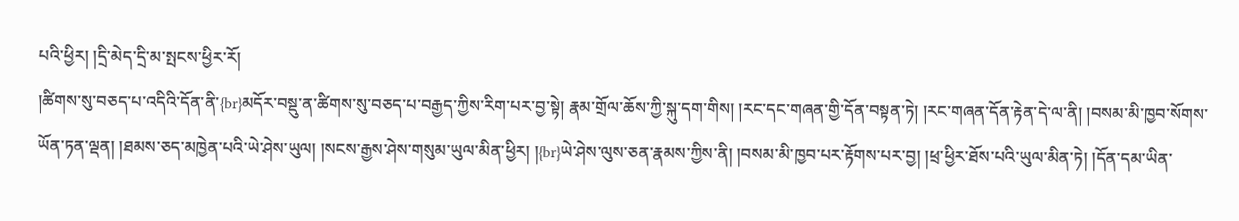པའི་ཕྱིར། །དྲི་མེད་དྲི་མ་སྤངས་ཕྱིར་རོ།
།ཚིགས་སུ་བཅད་པ་འདིའི་དོན་ནི་{br}མདོར་བསྡུ་ན་ཚིགས་སུ་བཅད་པ་བརྒྱད་ཀྱིས་རིག་པར་བྱ་སྟེ། རྣམ་གྲོལ་ཆོས་ཀྱི་སྐུ་དག་གིས། །རང་དང་གཞན་གྱི་དོན་བསྟན་ཏེ། །རང་གཞན་དོན་རྟེན་དེ་ལ་ནི། །བསམ་མི་ཁྱབ་སོགས་ཡོན་ཏན་ལྡན། །ཐམས་ཅད་མཁྱེན་པའི་ཡེ་ཤེས་ཡུལ། །སངས་རྒྱས་ཤེས་གསུམ་ཡུལ་མིན་ཕྱིར། །{br}ཡེ་ཤེས་ལུས་ཅན་རྣམས་ཀྱིས་ནི། །བསམ་མི་ཁྱབ་པར་རྟོགས་པར་བྱ། །ཕྲ་ཕྱིར་ཐོས་པའི་ཡུལ་མིན་ཏེ། །དོན་དམ་ཡིན་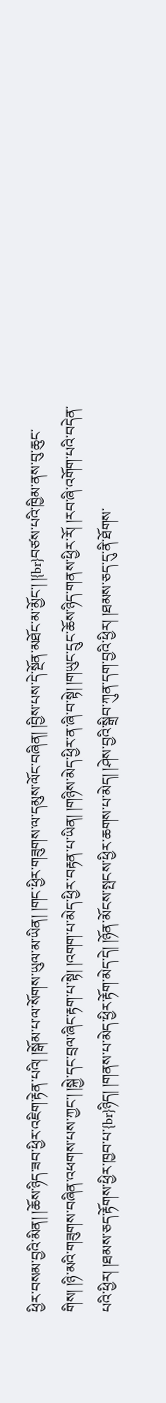ཕྱིར་བསམ་བྱའི་མིན། །ཆོས་ཉིད་ཟབ་ཕྱིར་འཇིག་རྟེན་པའི། །སྒོམ་པ་ལ་སོགས་ཡུལ་མ་ཡིན། །གང་ཕྱིར་གཟུགས་ལ་དམུས་ལོང་བཞིན། །བྱིས་པས་དེ་སྔོན་མཐོང་མ་མྱོང་། །{br}བཙས་པའི་ཁྱིམ་ནས་བུ་ཆུང་གིས། །ཉི་མའི་གཟུགས་བཞིན་འཕགས་པས་ཀྱང་། །སྐྱེ་དང་བྲལ་ཞིང་རྟག་པ་སྟེ། །འགག་པ་མེད་ཕྱིར་བརྟན་པ་ཡིན། །གཉིས་མེད་ཕྱིར་ན་ཞི་བ་སྟེ། །གཡུང་དྲུང་ཆོས་ཉིད་གནས་ཕྱིར་རོ། །རབ་ཞི་འགོག་པའི་བདེན་པའི་ཕྱིར། །ཐམས་ཅད་རྟོགས་ཕྱིར་ཁྱབ་པ་{br}ཉིད། །གནས་པ་མེད་ཕྱིར་རྟོག་མེད་དེ། །ཉོན་མོངས་སྤངས་ཕྱིར་ཆགས་པ་མེད། །ཤེས་བྱའི་སྒྲིབ་ཀུན་དག་བྱའི་ཕྱིར། །ཐམས་ཅད་དུ་ནི་ཐོགས་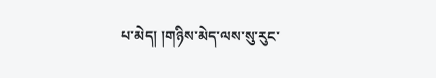པ་མེད། །གཉིས་མེད་ལས་སུ་རུང་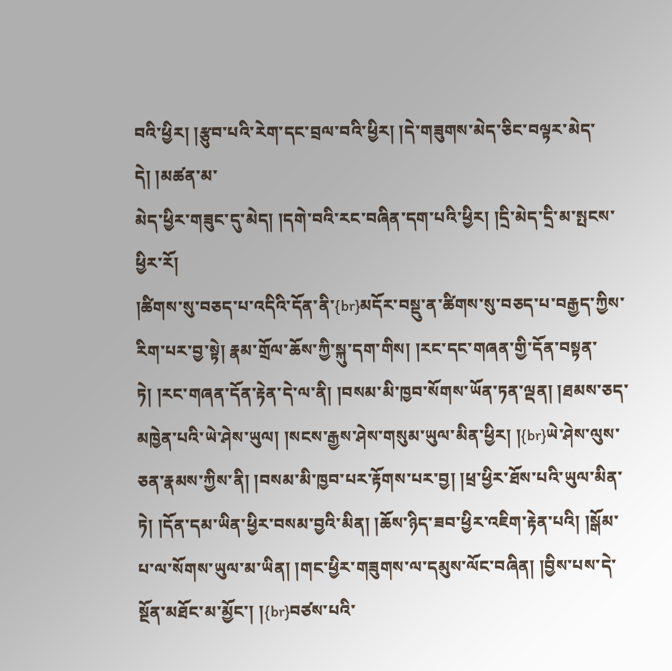བའི་ཕྱིར། །རྩུབ་པའི་རེག་དང་བྲལ་བའི་ཕྱིར། །དེ་གཟུགས་མེད་ཅིང་བལྟར་མེད་དེ། །མཚན་མ་
མེད་ཕྱིར་གཟུང་དུ་མེད། །དགེ་བའི་རང་བཞིན་དག་པའི་ཕྱིར། །དྲི་མེད་དྲི་མ་སྤངས་ཕྱིར་རོ།
།ཚིགས་སུ་བཅད་པ་འདིའི་དོན་ནི་{br}མདོར་བསྡུ་ན་ཚིགས་སུ་བཅད་པ་བརྒྱད་ཀྱིས་རིག་པར་བྱ་སྟེ། རྣམ་གྲོལ་ཆོས་ཀྱི་སྐུ་དག་གིས། །རང་དང་གཞན་གྱི་དོན་བསྟན་ཏེ། །རང་གཞན་དོན་རྟེན་དེ་ལ་ནི། །བསམ་མི་ཁྱབ་སོགས་ཡོན་ཏན་ལྡན། །ཐམས་ཅད་མཁྱེན་པའི་ཡེ་ཤེས་ཡུལ། །སངས་རྒྱས་ཤེས་གསུམ་ཡུལ་མིན་ཕྱིར། །{br}ཡེ་ཤེས་ལུས་ཅན་རྣམས་ཀྱིས་ནི། །བསམ་མི་ཁྱབ་པར་རྟོགས་པར་བྱ། །ཕྲ་ཕྱིར་ཐོས་པའི་ཡུལ་མིན་ཏེ། །དོན་དམ་ཡིན་ཕྱིར་བསམ་བྱའི་མིན། །ཆོས་ཉིད་ཟབ་ཕྱིར་འཇིག་རྟེན་པའི། །སྒོམ་པ་ལ་སོགས་ཡུལ་མ་ཡིན། །གང་ཕྱིར་གཟུགས་ལ་དམུས་ལོང་བཞིན། །བྱིས་པས་དེ་སྔོན་མཐོང་མ་མྱོང་། །{br}བཙས་པའི་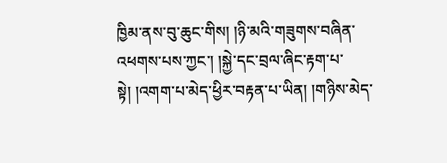ཁྱིམ་ནས་བུ་ཆུང་གིས། །ཉི་མའི་གཟུགས་བཞིན་འཕགས་པས་ཀྱང་། །སྐྱེ་དང་བྲལ་ཞིང་རྟག་པ་སྟེ། །འགག་པ་མེད་ཕྱིར་བརྟན་པ་ཡིན། །གཉིས་མེད་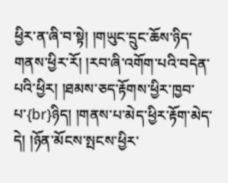ཕྱིར་ན་ཞི་བ་སྟེ། །གཡུང་དྲུང་ཆོས་ཉིད་གནས་ཕྱིར་རོ། །རབ་ཞི་འགོག་པའི་བདེན་པའི་ཕྱིར། །ཐམས་ཅད་རྟོགས་ཕྱིར་ཁྱབ་པ་{br}ཉིད། །གནས་པ་མེད་ཕྱིར་རྟོག་མེད་དེ། །ཉོན་མོངས་སྤངས་ཕྱིར་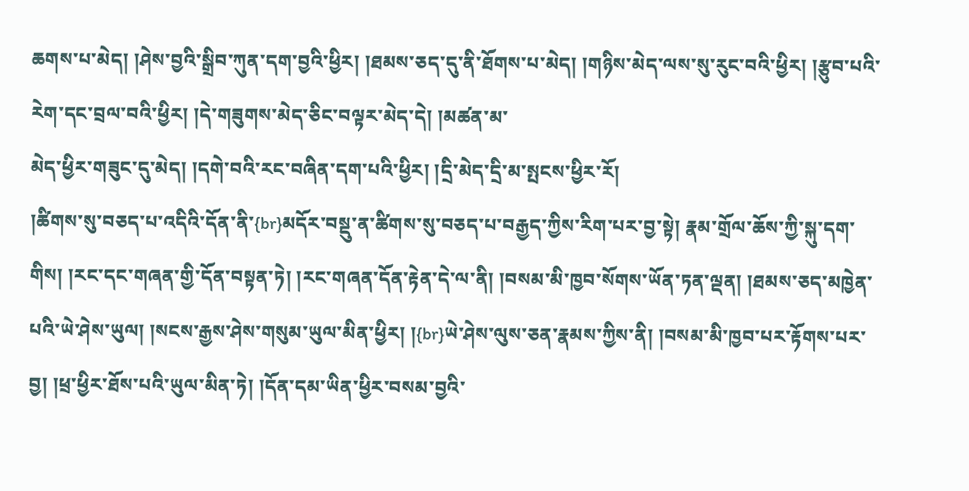ཆགས་པ་མེད། །ཤེས་བྱའི་སྒྲིབ་ཀུན་དག་བྱའི་ཕྱིར། །ཐམས་ཅད་དུ་ནི་ཐོགས་པ་མེད། །གཉིས་མེད་ལས་སུ་རུང་བའི་ཕྱིར། །རྩུབ་པའི་རེག་དང་བྲལ་བའི་ཕྱིར། །དེ་གཟུགས་མེད་ཅིང་བལྟར་མེད་དེ། །མཚན་མ་
མེད་ཕྱིར་གཟུང་དུ་མེད། །དགེ་བའི་རང་བཞིན་དག་པའི་ཕྱིར། །དྲི་མེད་དྲི་མ་སྤངས་ཕྱིར་རོ།
།ཚིགས་སུ་བཅད་པ་འདིའི་དོན་ནི་{br}མདོར་བསྡུ་ན་ཚིགས་སུ་བཅད་པ་བརྒྱད་ཀྱིས་རིག་པར་བྱ་སྟེ། རྣམ་གྲོལ་ཆོས་ཀྱི་སྐུ་དག་གིས། །རང་དང་གཞན་གྱི་དོན་བསྟན་ཏེ། །རང་གཞན་དོན་རྟེན་དེ་ལ་ནི། །བསམ་མི་ཁྱབ་སོགས་ཡོན་ཏན་ལྡན། །ཐམས་ཅད་མཁྱེན་པའི་ཡེ་ཤེས་ཡུལ། །སངས་རྒྱས་ཤེས་གསུམ་ཡུལ་མིན་ཕྱིར། །{br}ཡེ་ཤེས་ལུས་ཅན་རྣམས་ཀྱིས་ནི། །བསམ་མི་ཁྱབ་པར་རྟོགས་པར་བྱ། །ཕྲ་ཕྱིར་ཐོས་པའི་ཡུལ་མིན་ཏེ། །དོན་དམ་ཡིན་ཕྱིར་བསམ་བྱའི་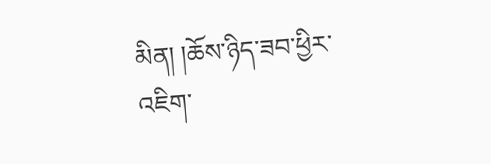མིན། །ཆོས་ཉིད་ཟབ་ཕྱིར་འཇིག་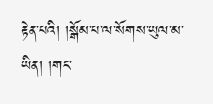རྟེན་པའི། །སྒོམ་པ་ལ་སོགས་ཡུལ་མ་ཡིན། །གང་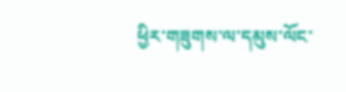ཕྱིར་གཟུགས་ལ་དམུས་ལོང་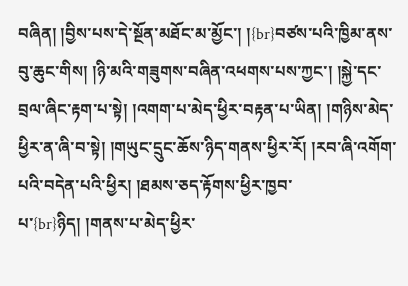བཞིན། །བྱིས་པས་དེ་སྔོན་མཐོང་མ་མྱོང་། །{br}བཙས་པའི་ཁྱིམ་ནས་བུ་ཆུང་གིས། །ཉི་མའི་གཟུགས་བཞིན་འཕགས་པས་ཀྱང་། །སྐྱེ་དང་བྲལ་ཞིང་རྟག་པ་སྟེ། །འགག་པ་མེད་ཕྱིར་བརྟན་པ་ཡིན། །གཉིས་མེད་ཕྱིར་ན་ཞི་བ་སྟེ། །གཡུང་དྲུང་ཆོས་ཉིད་གནས་ཕྱིར་རོ། །རབ་ཞི་འགོག་པའི་བདེན་པའི་ཕྱིར། །ཐམས་ཅད་རྟོགས་ཕྱིར་ཁྱབ་པ་{br}ཉིད། །གནས་པ་མེད་ཕྱིར་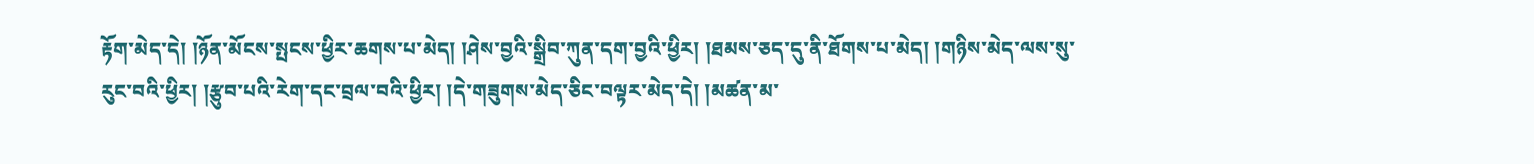རྟོག་མེད་དེ། །ཉོན་མོངས་སྤངས་ཕྱིར་ཆགས་པ་མེད། །ཤེས་བྱའི་སྒྲིབ་ཀུན་དག་བྱའི་ཕྱིར། །ཐམས་ཅད་དུ་ནི་ཐོགས་པ་མེད། །གཉིས་མེད་ལས་སུ་རུང་བའི་ཕྱིར། །རྩུབ་པའི་རེག་དང་བྲལ་བའི་ཕྱིར། །དེ་གཟུགས་མེད་ཅིང་བལྟར་མེད་དེ། །མཚན་མ་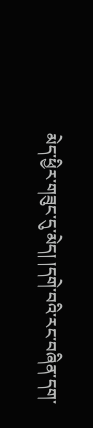མེད་ཕྱིར་གཟུང་དུ་མེད། །དགེ་བའི་རང་བཞིན་དག་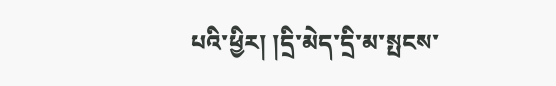པའི་ཕྱིར། །དྲི་མེད་དྲི་མ་སྤངས་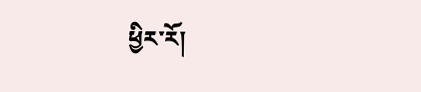ཕྱིར་རོ།